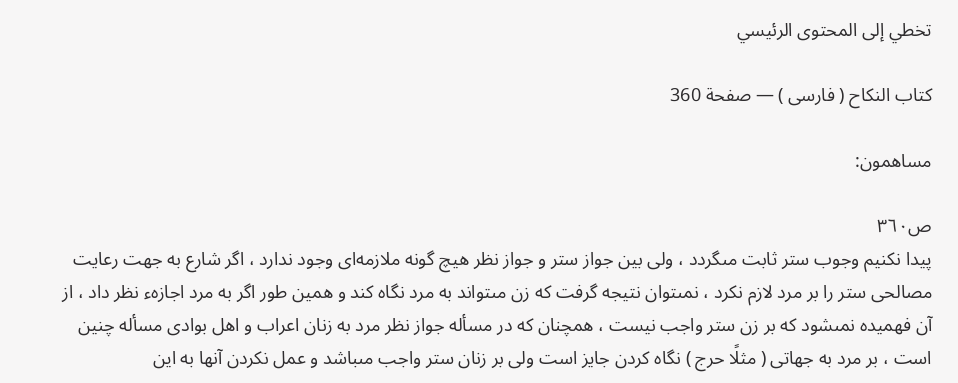تخطي إلى المحتوى الرئيسي

كتاب النكاح ( فارسى ) — صفحة 360

مساهمون:

ص٣٦٠
پيدا نكنيم وجوب ستر ثابت مىگردد ، ولى بين جواز ستر و جواز نظر هيچ گونه ملازمه‌اى وجود ندارد ، اگر شارع به جهت رعايت مصالحى ستر را بر مرد لازم نكرد ، نمىتوان نتيجه گرفت كه زن مىتواند به مرد نگاه كند و همين طور اگر به مرد اجازهء نظر داد ، از آن فهميده نمىشود كه بر زن ستر واجب نيست ، همچنان كه در مسأله جواز نظر مرد به زنان اعراب و اهل بوادى مسأله چنين است ، بر مرد به جهاتى ( مثلًا حرج ) نگاه كردن جايز است ولى بر زنان ستر واجب مىباشد و عمل نكردن آنها به اين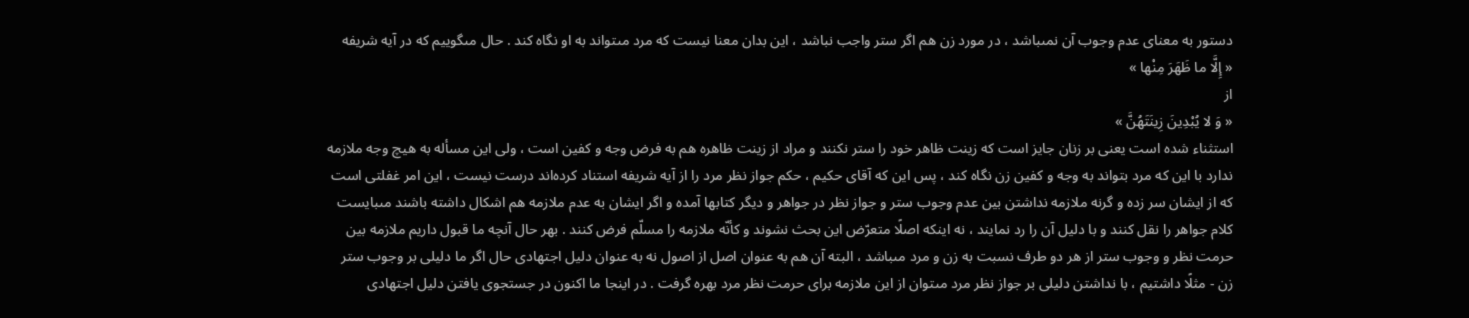دستور به معناى عدم وجوب آن نمىباشد ، در مورد زن هم اگر ستر واجب نباشد ، اين بدان معنا نيست كه مرد مىتواند به او نگاه كند . حال مىگوييم كه در آيه شريفه
« إِلَّا ما ظَهَرَ مِنْها »
از
« وَ لا يُبْدِينَ زِينَتَهُنَّ »
استثناء شده است يعنى بر زنان جايز است كه زينت ظاهر خود را ستر نكنند و مراد از زينت ظاهره هم به فرض وجه و كفين است ، ولى اين مسأله به هيچ وجه ملازمه ندارد با اين كه مرد بتواند به وجه و كفين زن نگاه كند ، پس اين كه آقاى حكيم ، حكم جواز نظر مرد را از آيه شريفه استناد كرده‌اند درست نيست ، اين امر غفلتى است كه از ايشان سر زده و گرنه ملازمه نداشتن بين عدم وجوب ستر و جواز نظر در جواهر و ديگر كتابها آمده و اگر ايشان به عدم ملازمه هم اشكال داشته باشند مىبايست كلام جواهر را نقل كنند و با دليل آن را رد نمايند ، نه اينكه اصلًا متعرّض اين بحث نشوند و كأنّه ملازمه را مسلّم فرض كنند . بهر حال آنچه ما قبول داريم ملازمه بين حرمت نظر و وجوب ستر از هر دو طرف نسبت به زن و مرد مىباشد ، البته آن هم به عنوان اصل از اصول نه به عنوان دليل اجتهادى حال اگر ما دليلى بر وجوب ستر زن - مثلًا داشتيم ، با نداشتن دليلى بر جواز نظر مرد مىتوان از اين ملازمه براى حرمت نظر مرد بهره گرفت . در اينجا ما اكنون در جستجوى يافتن دليل اجتهادى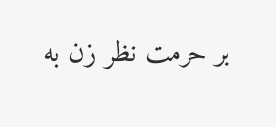بر حرمت نظر زن به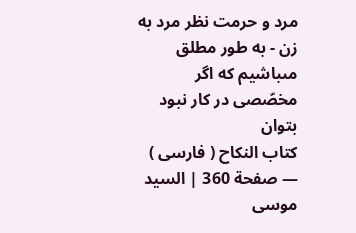مرد و حرمت نظر مرد به زن - به طور مطلق مىباشيم كه اگر مخصّصى در كار نبود بتوان
كتاب النكاح ( فارسى ) — صفحة 360 | السيد موسى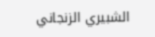الشبيري الزنجاني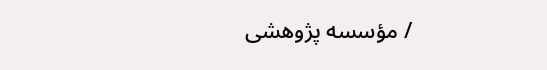/ مؤسسه پژوهشی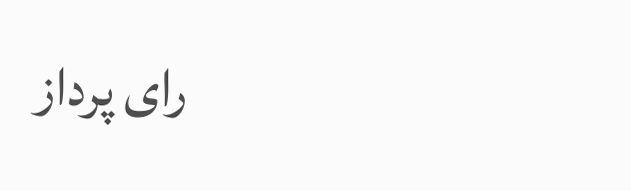رای‌ پرداز